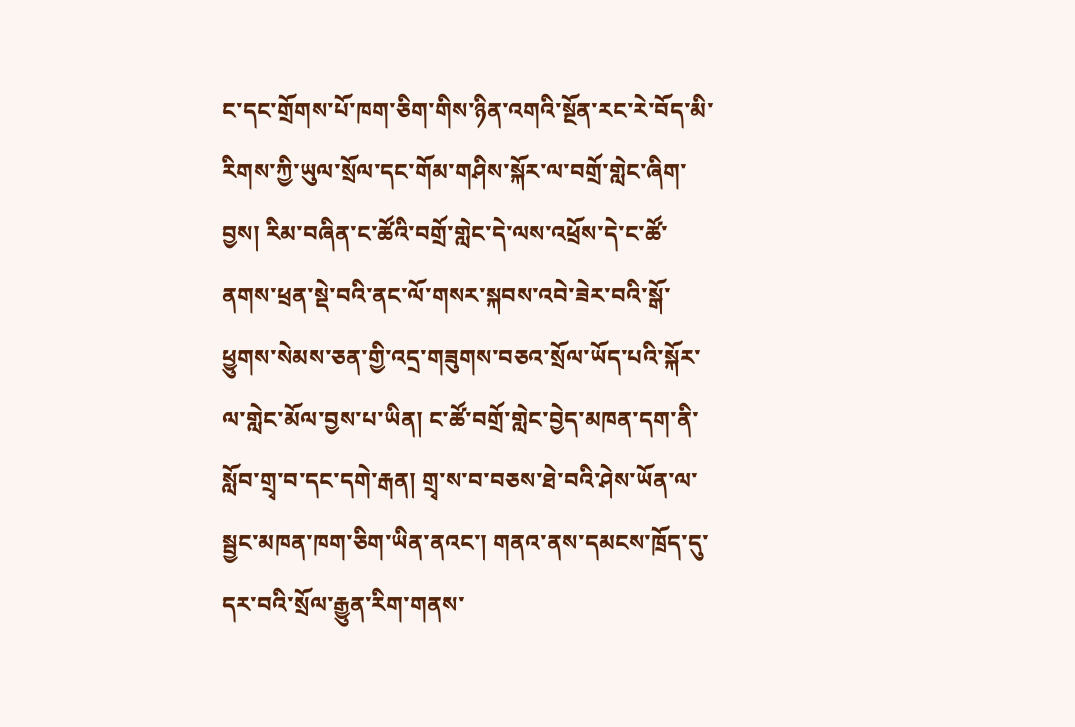ང་དང་གྲོགས་པོ་ཁག་ཅིག་གིས་ཉིན་འགའི་སྔོན་རང་རེ་བོད་མི་རིགས་ཀྱི་ཡུལ་སྲོལ་དང་གོམ་གཤིས་སྐོར་ལ་བགྲོ་གླེང་ཞིག་བྱས། རིམ་བཞིན་ང་ཚོའི་བགྲོ་གླེང་དེ་ལས་འཕྲོས་དེ་ང་ཚོ་ནགས་ཕྲན་སྡེ་བའི་ནང་ལོ་གསར་སྐབས་འབེ་ཟེར་བའི་སྒོ་ཕྱུགས་སེམས་ཅན་གྱི་འདྲ་གཟུགས་བཅའ་སྲོལ་ཡོད་པའི་སྐོར་ལ་གླེང་མོལ་བྱས་པ་ཡིན། ང་ཚོ་བགྲོ་གླེང་བྱེད་མཁན་དག་ནི་སློབ་གྲྭ་བ་དང་དགེ་རྒན། གྲྭ་ས་བ་བཅས་ཐེ་བའི་ཤེས་ཡོན་ལ་སྦྱང་མཁན་ཁག་ཅིག་ཡིན་ནའང་། གནའ་ནས་དམངས་ཁྲོད་དུ་དར་བའི་སྲོལ་རྒྱུན་རིག་གནས་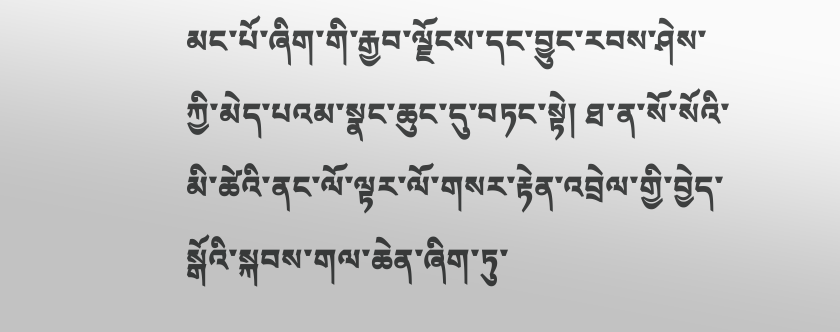མང་པོ་ཞིག་གི་རྒྱབ་ལྗོངས་དང་བྱུང་རབས་ཤེས་ཀྱི་མེད་པའམ་སྣང་ཆུང་དུ་བཏང་སྟེ། ཐ་ན་སོ་སོའི་མི་ཚེའི་ནང་ལོ་ལྟར་ལོ་གསར་རྟེན་འབྲེལ་གྱི་བྱེད་སྒོའི་སྐབས་གལ་ཆེན་ཞིག་ཏུ་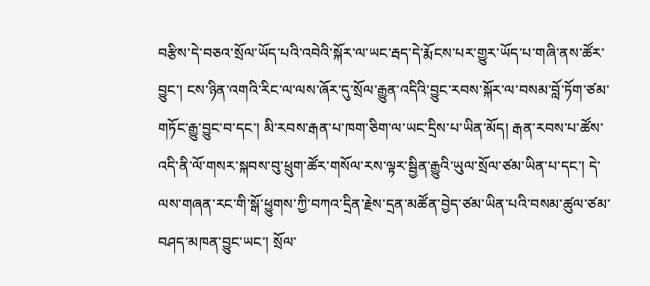བརྩིས་དེ་བཅའ་སྲོལ་ཡོད་པའི་འབེའི་སྐོར་ལ་ཡང་རྦད་དེ་རྨོངས་པར་གྱུར་ཡོད་པ་གཞི་ནས་ཚོར་བྱུང་། ངས་ཉིན་འགའི་རིང་ལ་ལས་ཞོར་དུ་སྲོལ་རྒྱུན་འདིའི་བྱུང་རབས་སྐོར་ལ་བསམ་བློ་ཏོག་ཙམ་གཏོང་རྒྱུ་བྱུང་བ་དང་། མི་རབས་རྒན་པ་ཁག་ཅིག་ལ་ཡང་དྲིས་པ་ཡིན་མོད། རྒན་རབས་པ་ཚོས་འདི་ནི་ལོ་གསར་སྐབས་བུ་ཕྲུག་ཚོར་གསོལ་རས་ལྟར་སྦྱིན་རྒྱུའི་ཡུལ་སྲོལ་ཙམ་ཡིན་པ་དང་། དེ་ལས་གཞན་རང་གི་སྒོ་ཕྱུགས་ཀྱི་བཀའ་དྲིན་རྗེས་དྲན་མཚོན་བྱེད་ཙམ་ཡིན་པའི་བསམ་ཚུལ་ཙམ་བཤད་མཁན་བྱུང་ཡང་། སྲོལ་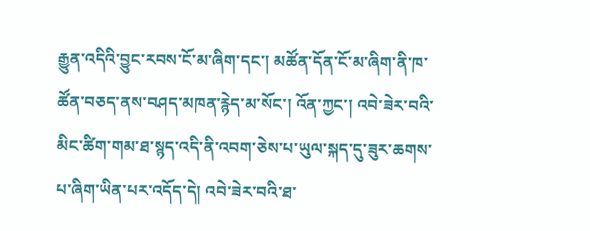རྒྱུན་འདིའི་བྱུང་རབས་ངོ་མ་ཞིག་དང་། མཚོན་དོན་ངོ་མ་ཞིག་ནི་ཁ་ཚོན་བཅད་ནས་བཤད་མཁན་རྙེད་མ་སོང་། འོན་ཀྱང་། འབེ་ཟེར་བའི་མིང་ཚིག་གམ་ཐ་སྙད་འདི་ནི་འབག་ཅེས་པ་ཡུལ་སྐད་དུ་ཟུར་ཆགས་པ་ཞིག་ཡིན་པར་འདོད་དེ། འབེ་ཟེར་བའི་ཐ་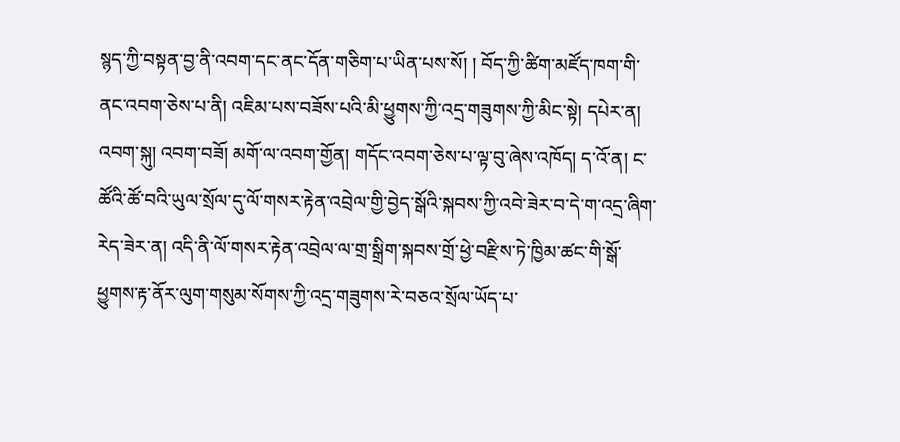སྙད་ཀྱི་བསྟན་བྱ་ནི་འབག་དང་ནང་དོན་གཅིག་པ་ཡིན་པས་སོ། ། བོད་ཀྱི་ཚིག་མཛོད་ཁག་གི་ནང་འབག་ཅེས་པ་ནི། འཇིམ་པས་བཟོས་པའི་མི་ཕྱུགས་ཀྱི་འདྲ་གཟུགས་ཀྱི་མིང་སྟེ། དཔེར་ན། འབག་སྐུ། འབག་བཟོ། མགོ་ལ་འབག་གྱོན། གདོང་འབག་ཅེས་པ་ལྟ་བུ་ཞེས་འཁོད། ད་འོ་ན། ང་ཚོའི་ཚོ་བའི་ཡུལ་སྲོལ་དུ་ལོ་གསར་རྟེན་འབྲེལ་གྱི་བྱེད་སྒོའི་སྐབས་ཀྱི་འབེ་ཟེར་བ་དེ་ག་འདྲ་ཞིག་རེད་ཟེར་ན། འདི་ནི་ལོ་གསར་རྟེན་འབྲེལ་ལ་གྲ་སྒྲིག་སྐབས་གྲོ་ཕྱེ་བརྫིས་ཏེ་ཁྱིམ་ཚང་གི་སྒོ་ཕྱུགས་རྟ་ནོར་ལུག་གསུམ་སོགས་ཀྱི་འདྲ་གཟུགས་རེ་བཅའ་སྲོལ་ཡོད་པ་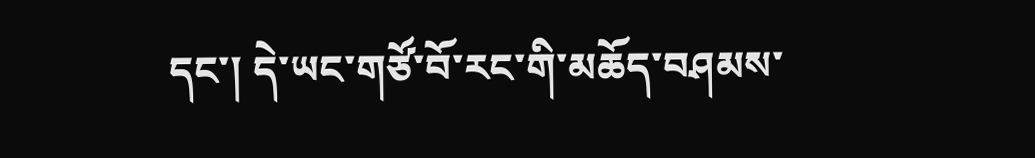དང་། དེ་ཡང་གཙོ་བོ་རང་གི་མཆོད་བཤམས་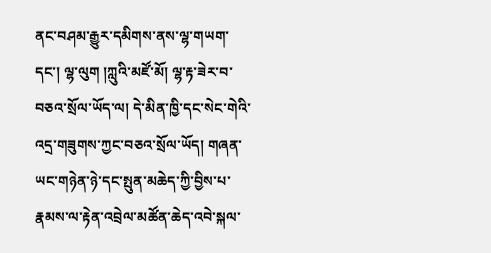ནང་བཤམ་རྒྱུར་དམིགས་ནས་ལྷ་གཡག་དང་། ལྷ་ལུག །ཀླུའི་མཛོ་མོ། ལྷ་རྟ་ཟེར་བ་བཅའ་སྲོལ་ཡོད་ལ། དེ་མིན་ཁྱི་དང་སེང་གེའི་འདྲ་གཟུགས་ཀྱང་བཅའ་སྲོལ་ཡོད། གཞན་ཡང་གཉེན་ཉེ་དང་སྤུན་མཆེད་ཀྱི་བྱིས་པ་རྣམས་ལ་རྟེན་འབྲེལ་མཚོན་ཆེད་འབེ་སྐལ་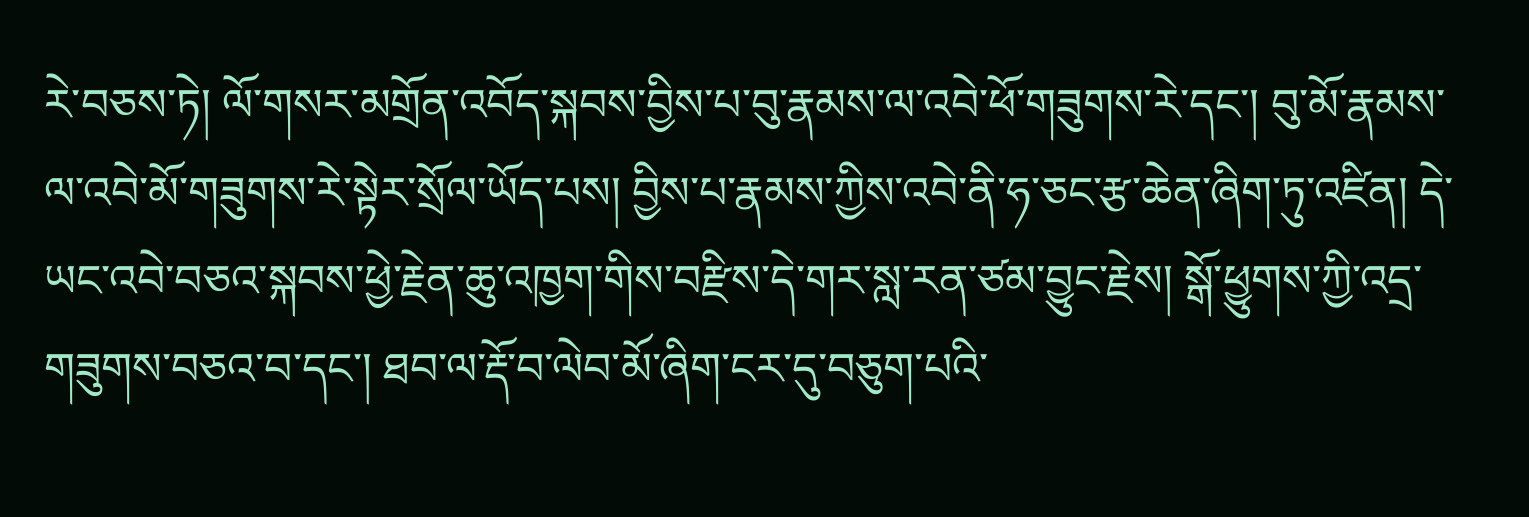རེ་བཅས་ཏེ། ལོ་གསར་མགྲོན་འབོད་སྐབས་བྱིས་པ་བུ་རྣམས་ལ་འབེ་ཕོ་གཟུགས་རེ་དང་། བུ་མོ་རྣམས་ལ་འབེ་མོ་གཟུགས་རེ་སྟེར་སྲོལ་ཡོད་པས། བྱིས་པ་རྣམས་ཀྱིས་འབེ་ནི་ཧ་ཅང་རྩ་ཆེན་ཞིག་ཏུ་འཛིན། དེ་ཡང་འབེ་བཅའ་སྐབས་ཕྱེ་རྗེན་ཆུ་འཁྱག་གིས་བརྫིས་དེ་གར་སླ་རན་ཙམ་བྱུང་རྗེས། སྒོ་ཕྱུགས་ཀྱི་འདྲ་གཟུགས་བཅའ་བ་དང་། ཐབ་ལ་རྡོ་བ་ལེབ་མོ་ཞིག་ངར་དུ་བཅུག་པའི་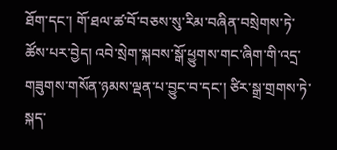ཐོག་དང་། གོ་ཐལ་ཚ་བོ་བཅས་སུ་རིམ་བཞིན་བསྲེགས་ཏེ་ཚོས་པར་བྱེད། འབེ་སྲེག་སྐབས་སྒོ་ཕྱུགས་གང་ཞིག་གི་འདྲ་གཟུགས་གསོན་ཉམས་ལྡན་པ་བྱུང་བ་དང་། ཙིར་སྒྲ་གྲགས་ཏེ་སྐད་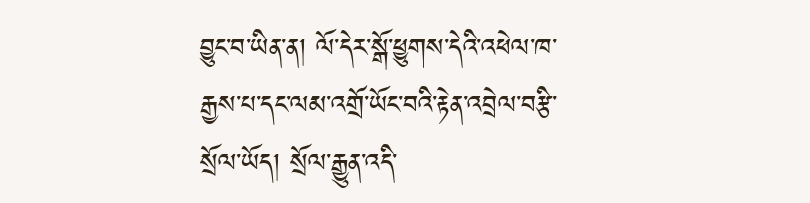བྱུང་བ་ཡིན་ན། ལོ་དེར་སྒོ་ཕྱུགས་དེའི་འཕེལ་ཁ་རྒྱས་པ་དང་ལམ་འགྲོ་ཡོང་བའི་རྟེན་འབྲེལ་བརྩི་སྲོལ་ཡོད། སྲོལ་རྒྱུན་འདི་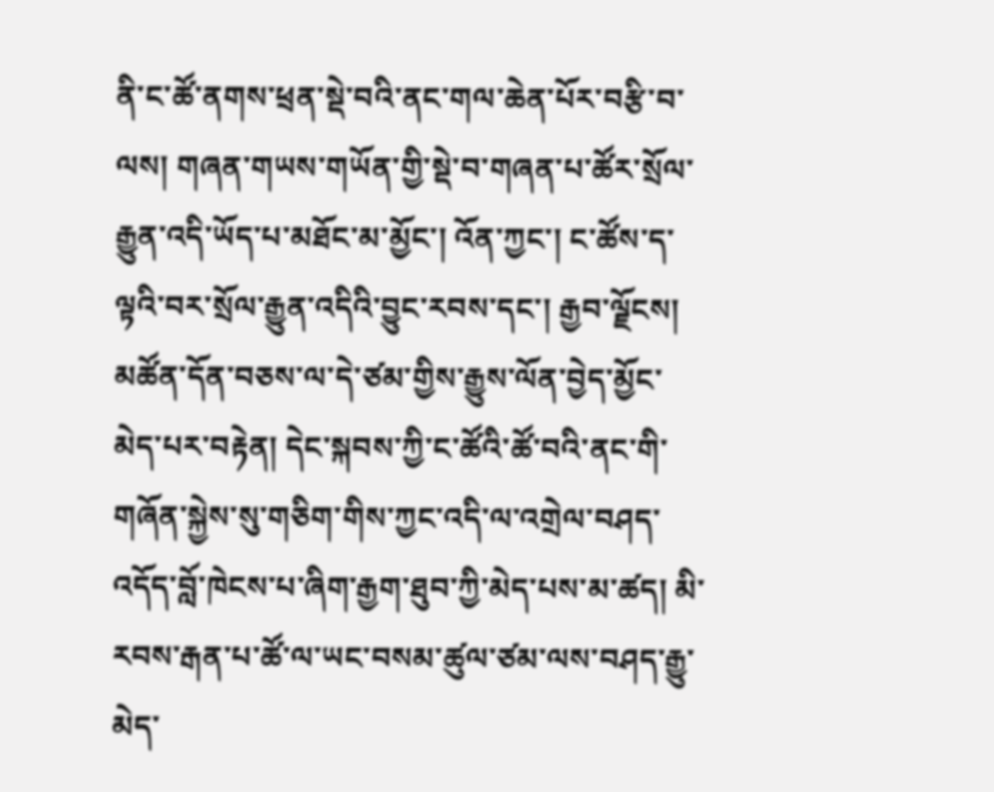ནི་ང་ཚོ་ནགས་ཕྲན་སྡེ་བའི་ནང་གལ་ཆེན་པོར་བརྩི་བ་ལས། གཞན་གཡས་གཡོན་གྱི་སྡེ་བ་གཞན་པ་ཚོར་སྲོལ་རྒྱུན་འདི་ཡོད་པ་མཐོང་མ་མྱོང་། འོན་ཀྱང་། ང་ཚོས་ད་ལྟའི་བར་སྲོལ་རྒྱུན་འདིའི་བྱུང་རབས་དང་། རྒྱབ་ལྗོངས། མཚོན་དོན་བཅས་ལ་དེ་ཙམ་གྱིས་རྒྱུས་ལོན་བྱེད་མྱོང་མེད་པར་བརྟེན། དེང་སྐབས་ཀྱི་ང་ཚོའི་ཚོ་བའི་ནང་གི་གཞོན་སྐྱེས་སུ་གཅིག་གིས་ཀྱང་འདི་ལ་འགྲེལ་བཤད་འདོད་བློ་ཁེངས་པ་ཞིག་རྒྱག་ཐུབ་ཀྱི་མེད་པས་མ་ཚད། མི་རབས་རྒན་པ་ཚོ་ལ་ཡང་བསམ་ཚུལ་ཙམ་ལས་བཤད་རྒྱུ་མེད་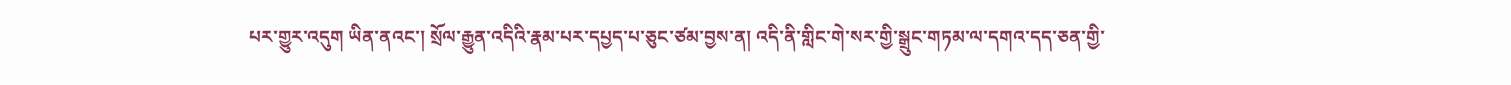པར་གྱུར་འདུག ཡིན་ནའང་། སྲོལ་རྒྱུན་འདིའི་རྣམ་པར་དཔྱད་པ་ཅུང་ཙམ་བྱས་ན། འདི་ནི་གླིང་གེ་སར་གྱི་སྒྲུང་གཏམ་ལ་དགའ་དད་ཅན་གྱི་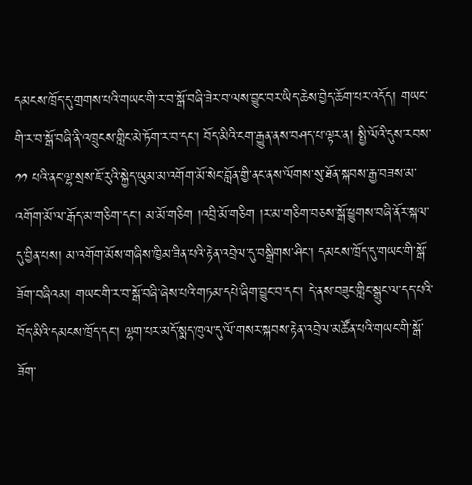དམངས་ཁྲོད་དུ་གྲགས་པའི་གཡང་གི་ར་བ་སྒོ་བཞི་ཟེར་བ་ལས་བྱུང་བར་ཡིད་ཆེས་བྱེད་ཆོག་པར་འདོད། གཡང་གི་ར་བ་སྒོ་བཞི་ནི་འཁྲུངས་གླིང་མེ་ཏོག་ར་བ་དང་། བོད་མིའི་ངག་རྒྱུན་ནས་བཤད་པ་ལྟར་ན། སྤྱི་ལོའི་དུས་རབས་༡༡ པའི་ནང་ལྷ་སྲས་ཇོ་རུའི་སྐྱེད་ཡུམ་མ་འགོག་མོ་སེང་བློན་གྱི་ནང་ནས་ལོགས་སུ་ཐོན་སྐབས་རྒྱ་བཟས་མ་འགོག་མོ་ལ་རྒོད་མ་གཅིག་དང་། མ་མོ་གཅིག །འབྲི་མོ་གཅིག །ར་མ་གཅིག་བཅས་སྒོ་ཕྱུགས་བཞི་ནོར་སྐལ་དུ་བྱིན་པས། མ་འགོག་མོས་གཞིས་ཁྱིམ་ཟིན་པའི་རྟེན་འབྲེལ་དུ་བསྒྲིགས་ཤིང་། དམངས་ཁྲོད་དུ་གཡང་གི་སྒོ་ཟོག་བཞིའམ། གཡང་གི་ར་བ་སྒོ་བཞི་ཞེས་པའི་གཏམ་དཔེ་ཞིག་བྱུང་བ་དང་། དེ་ནས་བཟུང་གླིང་སྒྲུང་ལ་དད་པའི་བོད་མིའི་དམངས་ཁྲོད་དང་། ལྷག་པར་མདོ་སྨད་ཁུལ་དུ་ལོ་གསར་སྐབས་རྟེན་འབྲེལ་མཚོན་པའི་གཡང་གི་སྒོ་ཟོག་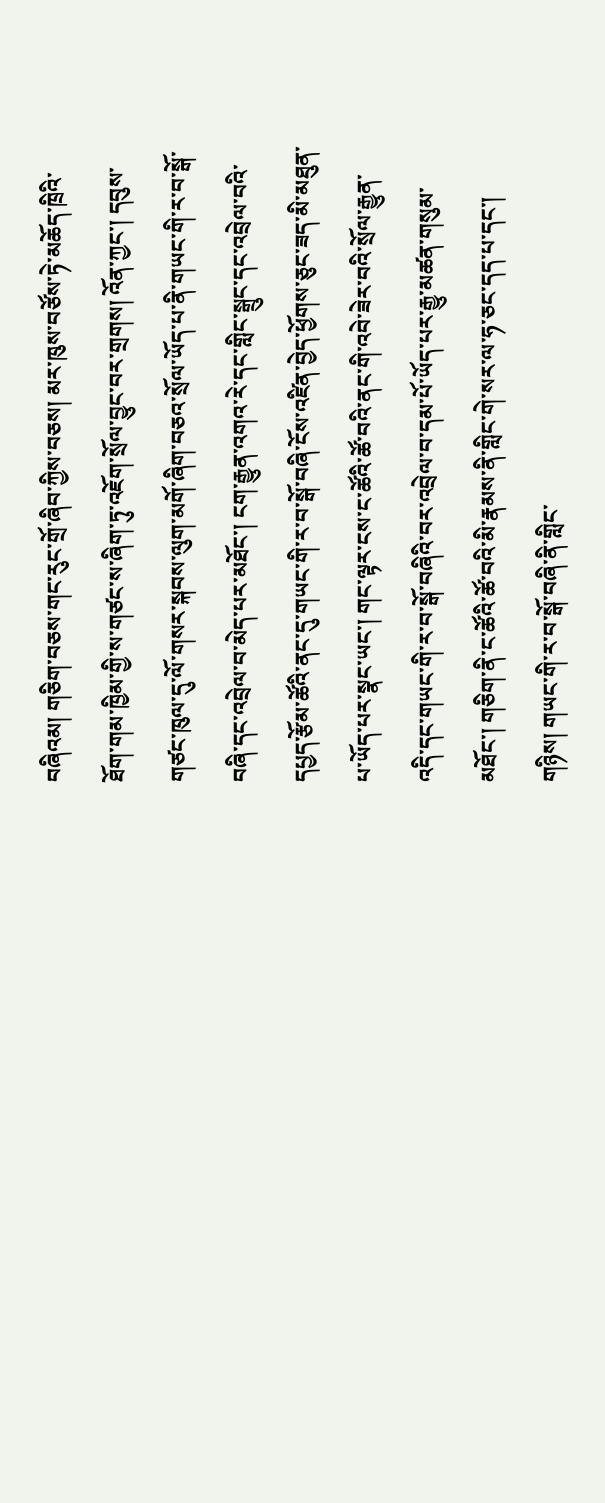བཞིའམ། གཅིག་བཅས་གང་རུང་གྲོ་ཞིབ་ཀྱིས་བཅས། མར་ཁུས་བཙོས་ཏེ་མཆོད་ཁྲིའི་ཐོག་གམ་ཁྱིམ་གྱི་ས་གཙང་ས་ཞིག་ཏུ་འཇོག་སྲོལ་བྱུང་བར་གྲགས། འོན་ཀྱང་། དབུས་གཙང་ཁུལ་དུ་ལོ་གསར་སྐབས་ལུག་མགོ་ཞིག་བཅའ་སྲོལ་ཡོད་པ་ནི་གཡང་གི་ར་བ་སྒོ་བཞི་དང་འབྲེལ་བ་མེད་པར་མཐོང་། ངག་རྒྱུན་འགའ་རེ་དང་གླིང་སྒྲུང་དང་འབྲེལ་བའི་དཔྱད་རྩོམ་ཚོའི་ནང་དུ་གཡང་གི་ར་བ་སྒོ་བཞི་ངོས་འཛིན་བྱེད་ཕྱོགས་ཅུང་ཟད་མི་མཐུན་པ་ཡོད་པར་སྣང་ཡང་། གང་ལྟར་ངས་ང་ཚོའི་ཚོ་བའི་ནང་གི་འབེ་ཟེར་བའི་སྲོལ་རྒྱུན་འདི་དང་གཡང་གི་ར་བ་སྒོ་བཞིའི་བར་འབྲེལ་བ་དམ་པོ་ཡོད་པར་རྒྱུ་མཚན་གསུམ་མཐོང་། གཅིག་ནི་ང་ཚོའི་ཚོ་བའི་མི་རྣམས་ནི་གླིང་གེ་སར་ལ་ཧ་ཅང་དད་པ་དང་། གཉིས། གཡང་གི་ར་བ་སྒོ་བཞི་ནི་གླིང་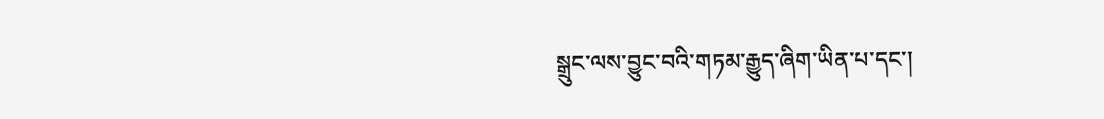སྒྲུང་ལས་བྱུང་བའི་གཏམ་རྒྱུད་ཞིག་ཡིན་པ་དང་།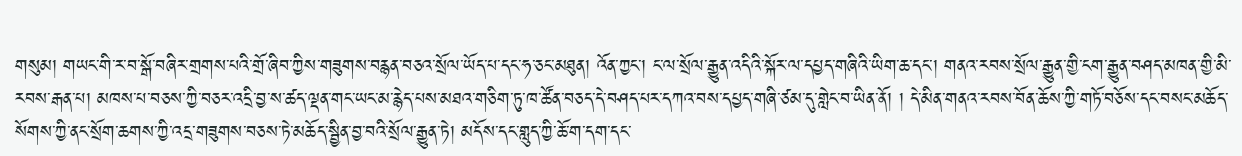གསུམ། གཡང་གི་ར་བ་སྒོ་བཞིར་གྲགས་པའི་གྲོ་ཞིབ་ཀྱིས་གཟུགས་བརྙན་བཅའ་སྲོལ་ཡོད་པ་དང་ཧ་ཅང་མཐུན། འོན་ཀྱང་། ང་ལ་སྲོལ་རྒྱུན་འདིའི་སྐོར་ལ་དཔྱད་གཞིའི་ཡིག་ཆ་དང་། གནའ་རབས་སྲོལ་རྒྱུན་གྱི་ངག་རྒྱུན་བཤད་མཁན་གྱི་མི་རབས་རྒན་པ། མཁས་པ་བཅས་ཀྱི་བཅར་འདྲི་བྱ་ས་ཚད་ལྡན་གང་ཡང་མ་རྙེད་པས་མཐའ་གཅིག་ཏུ་ཁ་ཚོན་བཅད་དེ་བཤད་པར་དཀའ་བས་དཔྱད་གཞི་ཙམ་དུ་གླེང་བ་ཡིན་ནོ། ། དེ་མིན་གནའ་རབས་བོན་ཆོས་ཀྱི་གཏོ་བཅོས་དང་བསང་མཆོད་སོགས་ཀྱི་ནང་སྲོག་ཆགས་ཀྱི་འདྲ་གཟུགས་བཅས་ཏེ་མཆོད་སྦྱིན་བྱ་བའི་སྲོལ་རྒྱུན་ཏེ། མདོས་དང་གླུད་ཀྱི་ཆོ་ག་དག་དང་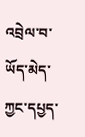འབྲེལ་བ་ཡོད་མེད་ཀྱང་དཔྱད་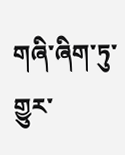གཞི་ཞིག་ཏུ་གྱུར་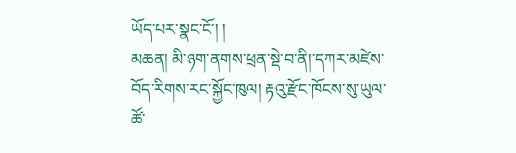ཡོད་པར་སྣང་ངོ་། །
མཆན། མི་ཉག་ནགས་ཕྲན་སྡེ་བ་ནི།་དཀར་མཛེས་བོད་རིགས་རང་སྐྱོང་ཁུལ། རྟའུ་རྫོང་ཁོངས་སུ་ཡུལ་ཚོ་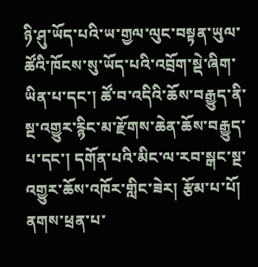ཉི་ཤུ་ཡོད་པའི་ཡ་གྱལ་ལུང་བསྟན་ཡུལ་ཚོའི་ཁོངས་སུ་ཡོད་པའི་འབྲོག་སྡེ་ཞིག་ཡིན་པ་དང་། ཚོ་བ་འདིའི་ཆོས་བརྒྱུད་ནི་སྔ་འགྱུར་རྙིང་མ་རྫོགས་ཆེན་ཆོས་བརྒྱུད་པ་དང་། དགོན་པའི་མིང་ལ་རབ་སྒང་སྔ་འགྱུར་ཆོས་འཁོར་གླིང་ཟེར། རྩོམ་པ་པོ། ནགས་ཕྲན་པ་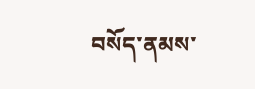བསོད་ནམས་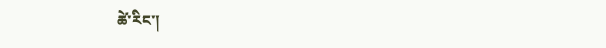ཚེ་རིང་།